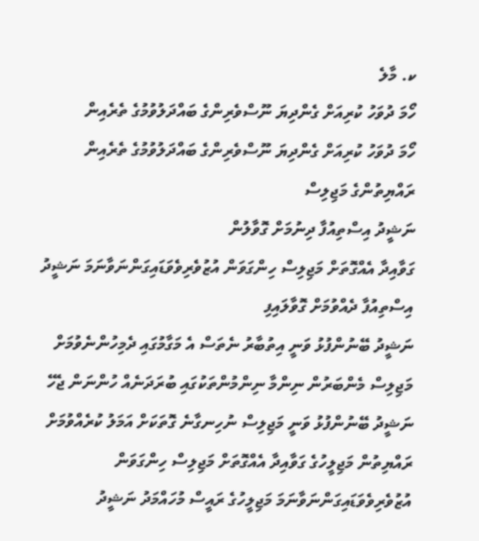ކ. މާލެ
ހޯމަ ދުވަހު ކުރިއަށް ގެންދިޔަ ނޫސްވެރިންގެ ބައްދަލުވުމުގެ ތެރެއިން
ހޯމަ ދުވަހު ކުރިއަށް ގެންދިޔަ ނޫސްވެރިންގެ ބައްދަލުވުމުގެ ތެރެއިން
ރައްޔިތުންގެ މަޖިލިސް
ނަޝީދު އިސްތިއުފާ ދިނުމަށް ގޮވާލުން
ގަވާއިދާ އެއްގޮތަށް މަޖިލިސް ހިންގަވަން އުޒުވެރިވެވަޑައިގަންނަވާނަމަ ނަޝީދު އިސްތިއުފާ ދެއްވުމަށް ގޮވާލައިފި
ނަޝީދު ބޭނުންފުޅު ވަނީ އިތުބާރު ނެތަސް އެ މަގާމުގައި ދެމިހުންނެވުމަށް
މަޖިލިސް މެންބަރުން ނިންމާ ނިންމުންތަކުގައި ބުރަދަނެއް ހުންނަން ޖެހޭ
ނަޝީދު ބޭނުންފުޅު ވަނީ މަޖިލިސް ނުހިނގާނެ ގޮތަކަށް އަމަލު ކުރެއްވުމަށް
ރައްޔިތުން މަޖިލީހުގެ ގަވާއިދާ އެއްގޮތަށް މަޖިލިސް ހިންގަވަން އުޒުވެރިވެވަޑައިގަންނަވާނަމަ މަޖިލީހުގެ ރައީސް މުހައްމަދު ނަޝީދު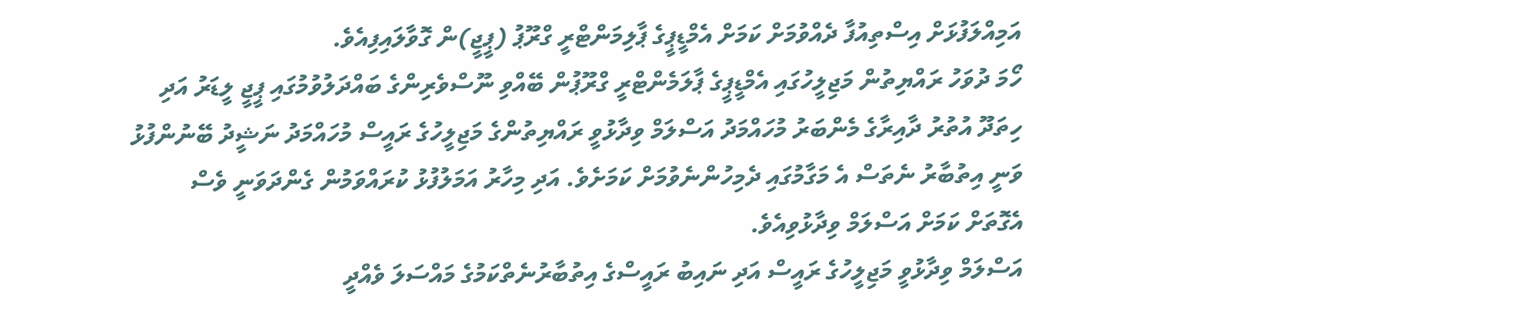އަމިއްލަފުޅަށް އިސްތިއުފާ ދެއްވުމަށް ކަމަށް އެމްޑީޕީގެ ޕާލިމަންޓްރީ ގްރޫޕު (ޕީޖީ)ން ގޮވާލައިފިއެވެ.
ހޯމަ ދުވަހު ރައްޔިތުން މަޖިލީހުގައި އެމްޑީޕީގެ ޕާލަމެންޓްރީ ގްރޫޕުން ބޭއްވި ނޫސްވެރިންގެ ބައްދަލުވުމުގައި ޕީޖީ ލީޑަރު އަދި ހިތަދޫ އުތުރު ދާއިރާގެ މެންބަރު މުހައްމަދު އަސްލަމް ވިދާޅުވީ ރައްޔިތުންގެ މަޖިލީހުގެ ރައީސް މުހައްމަދު ނަޝީދު ބޭނުންފުޅު ވަނީ އިތުބާރު ނެތަސް އެ މަގާމުގައި ދެމިހުންނެވުމަށް ކަމަށެވެ. އަދި މިހާރު އަމަލުފުޅު ކުރައްވަމުން ގެންދަވަނީ ވެސް އެގޮތަށް ކަމަށް އަސްލަމް ވިދާޅުވިއެވެ.
އަސްލަމް ވިދާޅުވީ މަޖިލީހުގެ ރައީސް އަދި ނައިބު ރައީސްގެ އިތުބާރުނެތްކަމުގެ މައްސަލަ ވެއްދީ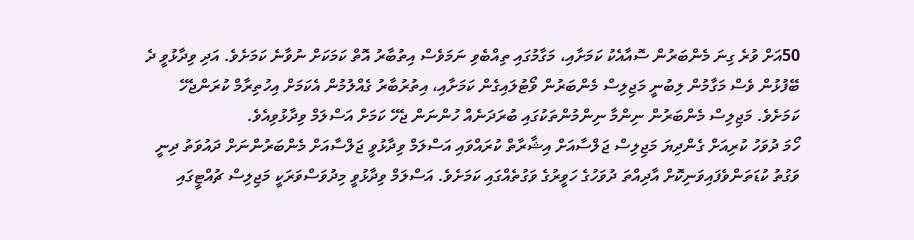50އަށް ވުރެ ގިނަ މެންބަރުން ސޮއާއެކު ކަމަށާއި، މަގާމުގައި ތިއްބެވި ނަމަވެސް އިތުބާރު އޮތް ކަމަކަށް ނުވާނެ ކަމަށެވެ. އަދި ވިދާޅުވީ ދެ ބޭފުޅުން ވެސް މަގާމުން ލިބުނީ މަޖިލިސް މެންބަރުން ވޯޓުލައިގެން ކަމަށާއި، އިތުރުބާރު ގެއްލުމުން އެކަމަށް އިހުތިރާމް ކުރަންޖެހޭ ކަމަށެވެ. މަޖިލިސް މެންބަރުން ނިންމާ ނިންމުންތަކުގައި ބުރަދަނެއް ހުންނަން ޖެހޭ ކަމަށް އަސްލަމް ވިދާޅުވިއެވެ.
ހޯމަ ދުވަހު ކުރިއަށް ގެންދިޔަ މަޖިލިސް ޖަލްސާއަށް އިޝާރާތް ކުރައްވައި އަސްލަމް ވިދާޅުވީ ޖަލްސާއަށް މެންބަރުންނަށް ދައުވަތު ދިނީ ވަގުތު ކުޑަތަންވެފައިވަނިކޮށް އާދިއްތަ ދުވަހުގެ ހަވީރުގެ ވަގުތެއްގައި ކަމަށެވެ. އަސްލަމް ވިދާޅުވީ މިދުވަސްވަރަކީ މަޖިލިސް ޗުއްޓީގައި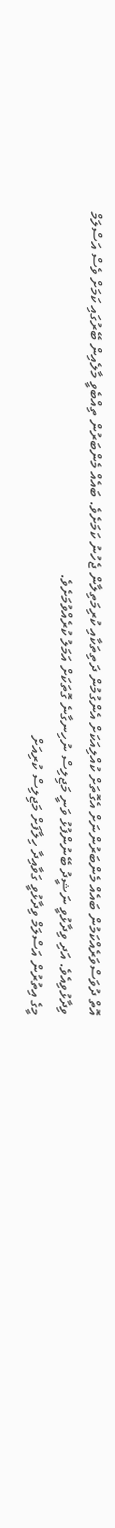އޮތް ދުވަސްވަރެއްކަމުން ބައެއް މެންބަރުންނަށް އެގޮތަށް ކުއްލިއަކަށް އެންގުމުން ދަތިތަކާއި ކުރިމަތިލާން ޖެހުނު ކަމަށެވެ. ބައެއް މެންބަރުން ތިއްބެވީ މާލެއިން ބޭރުގައި ކަމަށް ވެސް އަސްލަމް ވިދާޅުވިއެވެ. އަދި ވިދާޅުވީ ނަޝީދު ބޭނުންފުޅު ވަނީ މަޖިލިސް ނުހިނގާނެ ގޮތަކަށް އަމަލު ކުރެއްވުމަށެވެ.
މީގެ އިތުރުން އަސްލަމް ވިދާޅުވީ ގަވާއިދާ ހިލާފަށް މަޖިލިސް ކުރިއަށް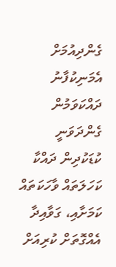ގެންދިއުމަށް އެމަނިކުފާނު ދައްކަވަމުން ގެންދަވަނީ ކުޑަކުދިން ދައްކާ ކަހަލަތައް ވާހަކަތައް ކަމަށާއި، ގަވާއިދާ އެއްގޮތަށް ކުރިއަށް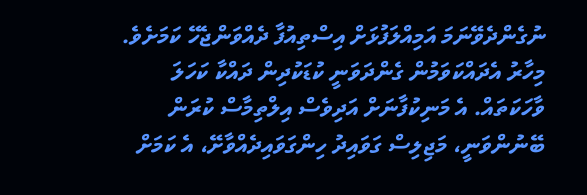ނުގެންދެވޭނަމަ އަމިއްލަފުޅަށް އިސްތިއުފާ ދެއްވަންޖެހޭ ކަމަށެވެ.
މިހާރު އެދައްކަވަމުން ގެންދަވަނީ ކުޑަކުދިން ދައްކާ ކަހަލަ ވާހަކަތައް. އެ މަނިކުފާނަށް އަދިވެސް އިލްތިމާސް ކުރަން ބޭނުންވަނީ، މަޖިލިސް ގަވައިދު ހިންގަވައިދެއްވާށޭ، އެ ކަމަށް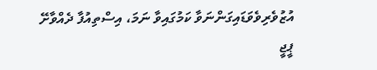އުޒުވެރިވެވަޑައިގަންނަވާ ކަމުގައިވާ ނަމަ، އިސްތިއުފާ ދެއްވާށޭ
ޕީޖީ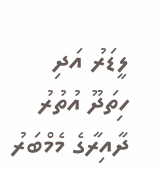ލީޑަރު އަދި ހިތަދޫ އުތުރު ދާއިރާގެ މެމްބަރު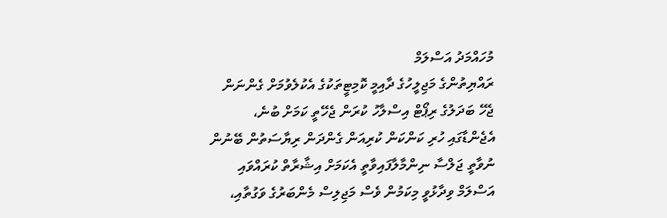މުހައްމަދު އަސްލަމް
ރައްޔިތުންގެ މަޖިލީހުގެ ދާއިމީ ކޮމިޓީތަކުގެ އެކުލެވުމަށް ގެންނަން ޖެހޭ ބަދަލުގެ ރިޕޯޓް އިސްލާހު ކުރަން ޖެހޭތީ ކަމަށް ބުނެ، އެޖެންޑާގައި ހުރި ކަންކަން ކުރިއަން ގެންދަން ރިޔާސަތުން ބޭނުން ނުވާތީ ޖަލްސާ ނިންމާލާފައިވާތީ އެކަމަށް އިޝާރާތް ކުރައްވައި އަސްލަމް ވިދާޅުވީ މިކަމުން ވެސް މަޖިލިސް މެންބަރުގެ ވަގުތާއި،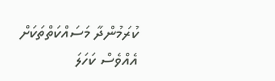ކުރަމުންދާ މަސައްކަތްތަކަށް އެއްވެސް ކަހަލަ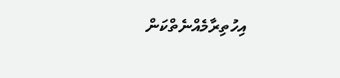އިހުތިރާމެއްނެތްކަން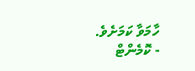ހާމަވާ ކަމަށެވެ.
- ކޮމެންޓް